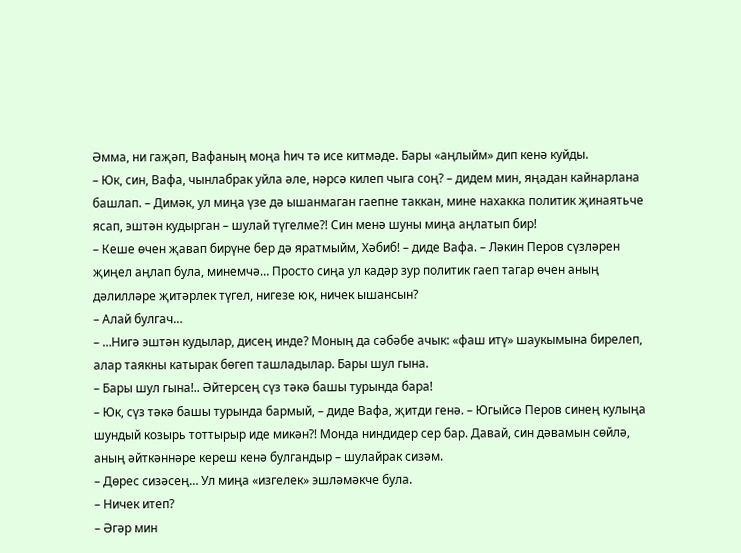Әмма, ни гаҗәп, Вафаның моңа һич тә исе китмәде. Бары «аңлыйм» дип кенә куйды.
– Юк, син, Вафа, чынлабрак уйла әле, нәрсә килеп чыга соң? – дидем мин, яңадан кайнарлана башлап. – Димәк, ул миңа үзе дә ышанмаган гаепне таккан, мине нахакка политик җинаятьче ясап, эштән кудырган – шулай түгелме?! Син менә шуны миңа аңлатып бир!
– Кеше өчен җавап бирүне бер дә яратмыйм, Хәбиб! – диде Вафа. – Ләкин Перов сүзләрен җиңел аңлап була, минемчә… Просто сиңа ул кадәр зур политик гаеп тагар өчен аның дәлилләре җитәрлек түгел, нигезе юк, ничек ышансын?
– Алай булгач…
– …Нигә эштән кудылар, дисең инде? Моның да сәбәбе ачык: «фаш итү» шаукымына бирелеп, алар таякны катырак бөгеп ташладылар. Бары шул гына.
– Бары шул гына!.. Әйтерсең сүз тәкә башы турында бара!
– Юк, сүз тәкә башы турында бармый, – диде Вафа, җитди генә. – Югыйсә Перов синең кулыңа шундый козырь тоттырыр иде микән?! Монда ниндидер сер бар. Давай, син дәвамын сөйлә, аның әйткәннәре кереш кенә булгандыр – шулайрак сизәм.
– Дөрес сизәсең… Ул миңа «изгелек» эшләмәкче була.
– Ничек итеп?
– Әгәр мин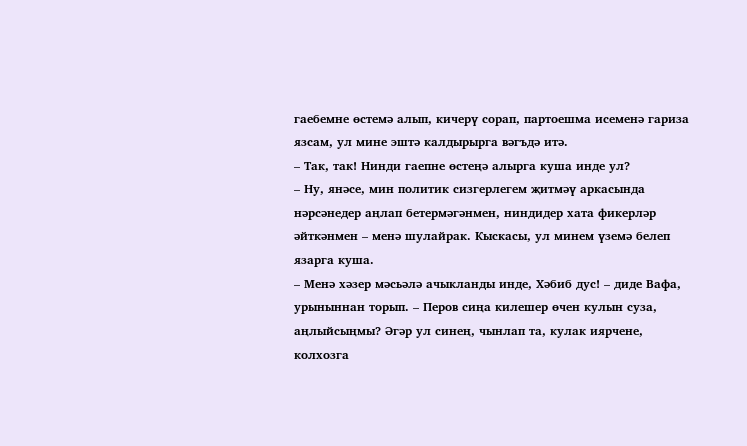гаебемне өстемә алып, кичерү сорап, партоешма исеменә гариза язсам, ул мине эштә калдырырга вәгъдә итә.
– Так, так! Нинди гаепне өстеңә алырга куша инде ул?
– Ну, янәсе, мин политик сизгерлегем җитмәү аркасында нәрсәнедер аңлап бетермәгәнмен, ниндидер хата фикерләр әйткәнмен – менә шулайрак. Кыскасы, ул минем үземә белеп язарга куша.
– Менә хәзер мәсьәлә ачыкланды инде, Хәбиб дус! – диде Вафа, урыныннан торып. – Перов сиңа килешер өчен кулын суза, аңлыйсыңмы? Әгәр ул синең, чынлап та, кулак иярчене, колхозга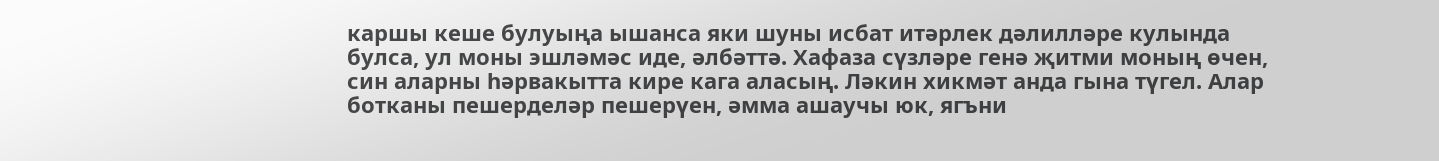каршы кеше булуыңа ышанса яки шуны исбат итәрлек дәлилләре кулында булса, ул моны эшләмәс иде, әлбәттә. Хафаза сүзләре генә җитми моның өчен, син аларны һәрвакытта кире кага аласың. Ләкин хикмәт анда гына түгел. Алар ботканы пешерделәр пешерүен, әмма ашаучы юк, ягъни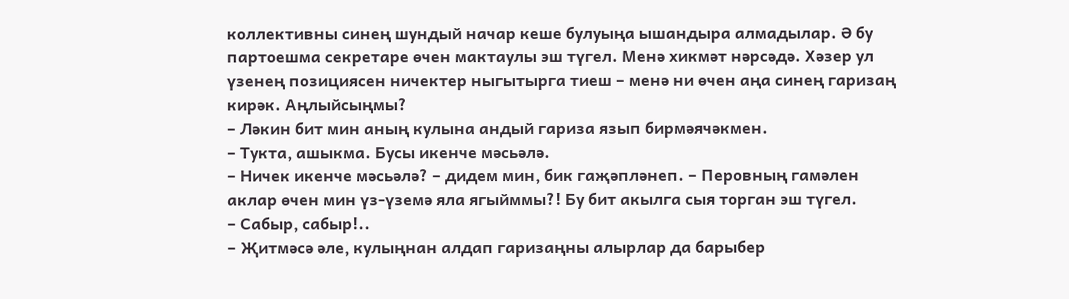коллективны синең шундый начар кеше булуыңа ышандыра алмадылар. Ә бу партоешма секретаре өчен мактаулы эш түгел. Менә хикмәт нәрсәдә. Хәзер ул үзенең позициясен ничектер ныгытырга тиеш – менә ни өчен аңа синең гаризаң кирәк. Аңлыйсыңмы?
– Ләкин бит мин аның кулына андый гариза язып бирмәячәкмен.
– Тукта, ашыкма. Бусы икенче мәсьәлә.
– Ничек икенче мәсьәлә? – дидем мин, бик гаҗәпләнеп. – Перовның гамәлен аклар өчен мин үз-үземә яла ягыйммы?! Бу бит акылга сыя торган эш түгел.
– Сабыр, сабыр!..
– Җитмәсә әле, кулыңнан алдап гаризаңны алырлар да барыбер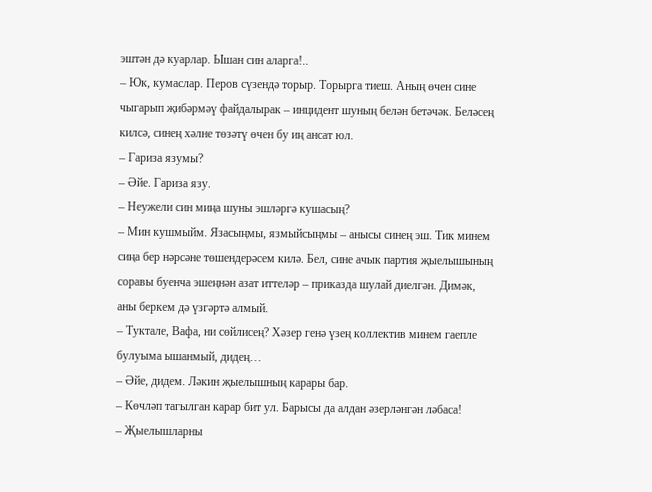эштән дә куарлар. Ышан син аларга!..
– Юк, кумаслар. Перов сүзендә торыр. Торырга тиеш. Аның өчен сине чыгарып җибәрмәү файдалырак – инцидент шуның белән бетәчәк. Беләсең килсә, синең хәлне төзәтү өчен бу иң ансат юл.
– Гариза язумы?
– Әйе. Гариза язу.
– Неужели син миңа шуны эшләргә кушасың?
– Мин кушмыйм. Язасыңмы, язмыйсыңмы – анысы синең эш. Тик минем сиңа бер нәрсәне төшендерәсем килә. Бел, сине ачык партия җыелышының соравы буенча эшеңнән азат иттеләр – приказда шулай диелгән. Димәк, аны беркем дә үзгәртә алмый.
– Туктале, Вафа, ни сөйлисең? Хәзер генә үзең коллектив минем гаепле булуыма ышанмый, дидең…
– Әйе, дидем. Ләкин җыелышның карары бар.
– Көчләп тагылган карар бит ул. Барысы да алдан әзерләнгән ләбаса!
– Җыелышларны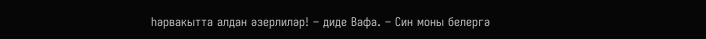һәрвакытта алдан әзерлиләр! – диде Вафа. – Син моны белергә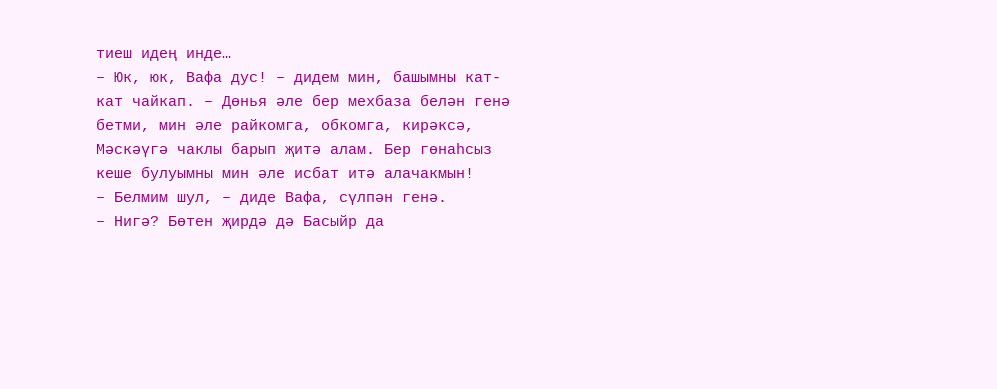тиеш идең инде…
– Юк, юк, Вафа дус! – дидем мин, башымны кат-кат чайкап. – Дөнья әле бер мехбаза белән генә бетми, мин әле райкомга, обкомга, кирәксә, Мәскәүгә чаклы барып җитә алам. Бер гөнаһсыз кеше булуымны мин әле исбат итә алачакмын!
– Белмим шул, – диде Вафа, сүлпән генә.
– Нигә? Бөтен җирдә дә Басыйр да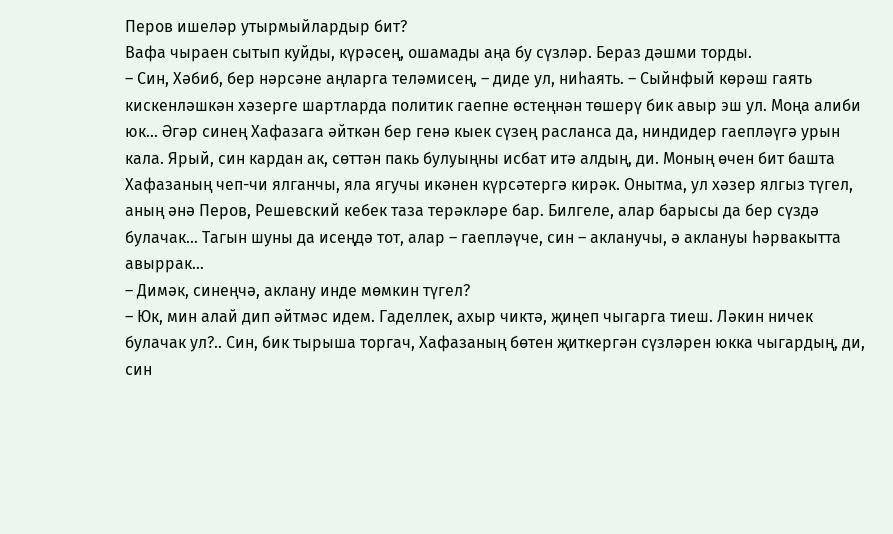Перов ишеләр утырмыйлардыр бит?
Вафа чыраен сытып куйды, күрәсең, ошамады аңа бу сүзләр. Бераз дәшми торды.
– Син, Хәбиб, бер нәрсәне аңларга теләмисең, – диде ул, ниһаять. – Сыйнфый көрәш гаять кискенләшкән хәзерге шартларда политик гаепне өстеңнән төшерү бик авыр эш ул. Моңа алиби юк… Әгәр синең Хафазага әйткән бер генә кыек сүзең расланса да, ниндидер гаепләүгә урын кала. Ярый, син кардан ак, сөттән пакь булуыңны исбат итә алдың, ди. Моның өчен бит башта Хафазаның чеп-чи ялганчы, яла ягучы икәнен күрсәтергә кирәк. Онытма, ул хәзер ялгыз түгел, аның әнә Перов, Решевский кебек таза терәкләре бар. Билгеле, алар барысы да бер сүздә булачак… Тагын шуны да исеңдә тот, алар – гаепләүче, син – акланучы, ә аклануы һәрвакытта авыррак…
– Димәк, синеңчә, аклану инде мөмкин түгел?
– Юк, мин алай дип әйтмәс идем. Гаделлек, ахыр чиктә, җиңеп чыгарга тиеш. Ләкин ничек булачак ул?.. Син, бик тырыша торгач, Хафазаның бөтен җиткергән сүзләрен юкка чыгардың, ди, син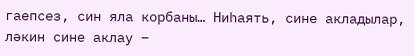гаепсез, син яла корбаны… Ниһаять, сине акладылар, ләкин сине аклау –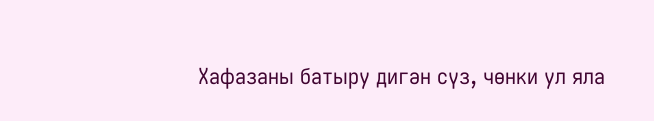Хафазаны батыру дигән сүз, чөнки ул яла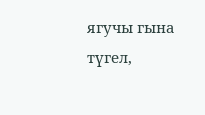ягучы гына түгел,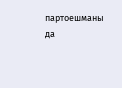партоешманы да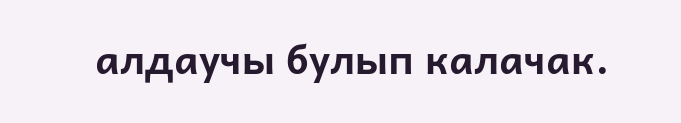алдаучы булып калачак.